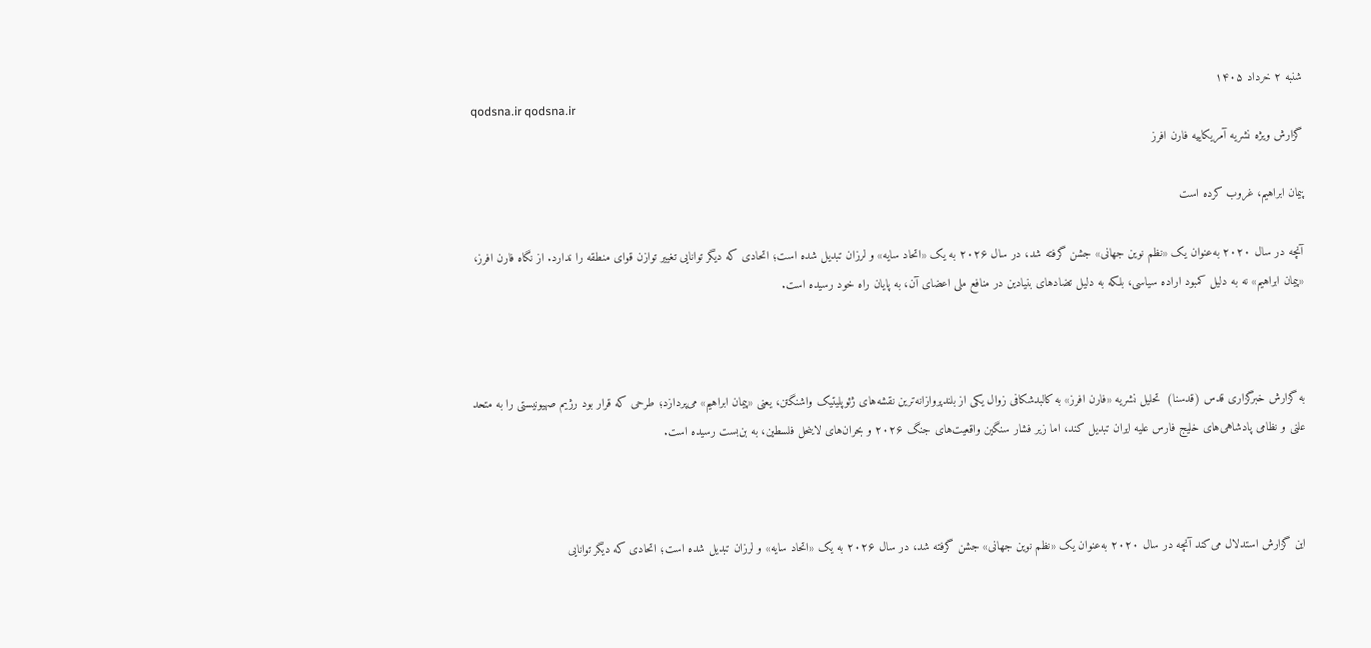شنبه ۲ خرداد ۱۴۰۵
qodsna.ir qodsna.ir
گزارش ویژه نشریه آمریکاییه فارن افرز

پیمان ابراهیم، غروب کرده است

آنچه در سال ۲۰۲۰ به‌عنوان یک «نظم نوین جهانی» جشن گرفته شد، در سال ۲۰۲۶ به یک «اتحاد سایه» و لرزان تبدیل شده است؛ اتحادی که دیگر توانایی تغییر توازن قوای منطقه را ندارد. از نگاه فارن افرز، «پیمان ابراهیم» نه به دلیل کمبود اراده سیاسی، بلکه به دلیل تضادهای بنیادین در منافع ملی اعضای آن، به پایان راه خود رسیده است.



به گزارش خبرگزاری قدس (قدسنا)  تحلیل نشریه «فارن افرز» به کالبدشکافی زوال یکی از بلندپروازانه‌ترین نقشه‌های ژئوپلیتیک واشنگتن، یعنی «پیمان ابراهیم» می‌پردازد؛ طرحی که قرار بود رژیم صهیونیستی را به متحد علنی و نظامی پادشاهی‌های خلیج فارس علیه ایران تبدیل کند، اما زیر فشار سنگین واقعیت‌های جنگ ۲۰۲۶ و بحران‌های لاینحل فلسطین، به بن‌بست رسیده است.



این گزارش استدلال می‌کند آنچه در سال ۲۰۲۰ به‌عنوان یک «نظم نوین جهانی» جشن گرفته شد، در سال ۲۰۲۶ به یک «اتحاد سایه» و لرزان تبدیل شده است؛ اتحادی که دیگر توانایی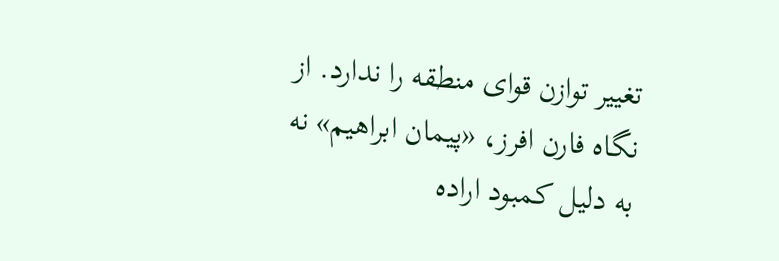تغییر توازن قوای منطقه را ندارد. از نگاه فارن افرز، «پیمان ابراهیم» نه به دلیل کمبود اراده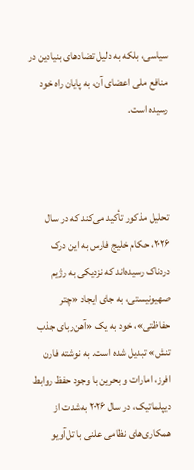سیاسی، بلکه به دلیل تضادهای بنیادین در منافع ملی اعضای آن، به پایان راه خود رسیده است.



تحلیل مذکور تأکید می‌کند که در سال ۲۰۲۶، حکام خلیج فارس به این درک دردناک رسیده‌اند که نزدیکی به رژیم صهیونیستی، به جای ایجاد «چتر حفاظتی»، خود به یک «آهن‌ربای جذب تنش» تبدیل شده است. به نوشته فارن افرز، امارات و بحرین با وجود حفظ روابط دیپلماتیک، در سال ۲۰۲۶ به‌شدت از همکاری‌های نظامی علنی با تل‌آویو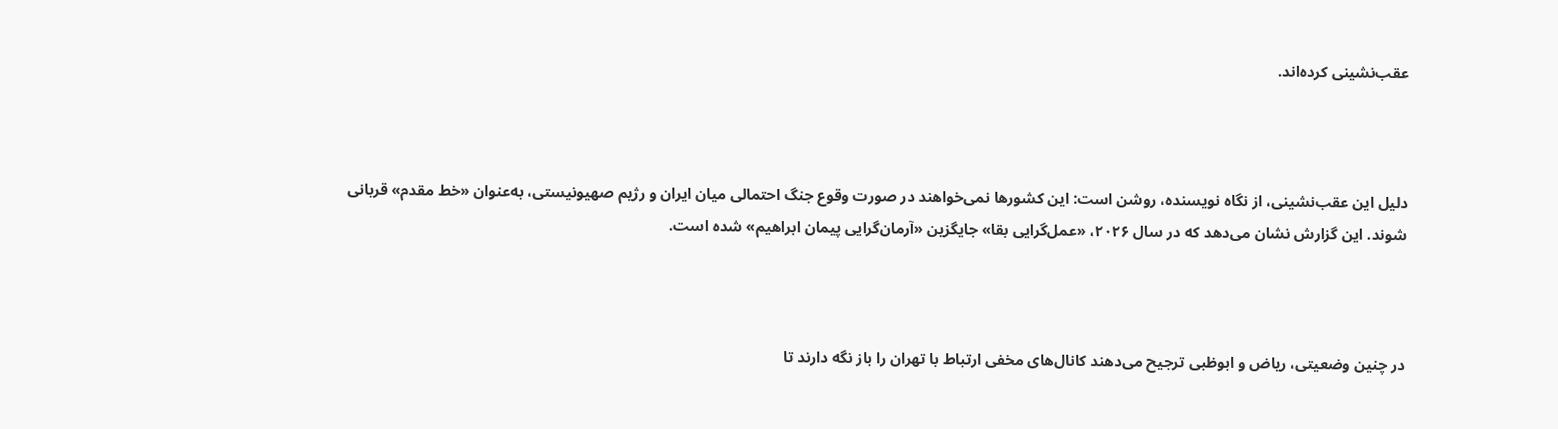عقب‌نشینی کرده‌اند.



دلیل این عقب‌نشینی، از نگاه نویسنده، روشن است: این کشورها نمی‌خواهند در صورت وقوع جنگ احتمالی میان ایران و رژیم صهیونیستی، به‌عنوان «خط مقدم» قربانی شوند. این گزارش نشان می‌دهد که در سال ۲۰۲۶، «عمل‌گرایی بقا» جایگزین «آرمان‌گرایی پیمان ابراهیم» شده است.



در چنین وضعیتی، ریاض و ابوظبی ترجیح می‌دهند کانال‌های مخفی ارتباط با تهران را باز نگه دارند تا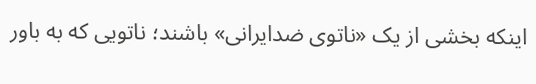اینکه بخشی از یک «ناتوی ضدایرانی» باشند؛ ناتویی که به باور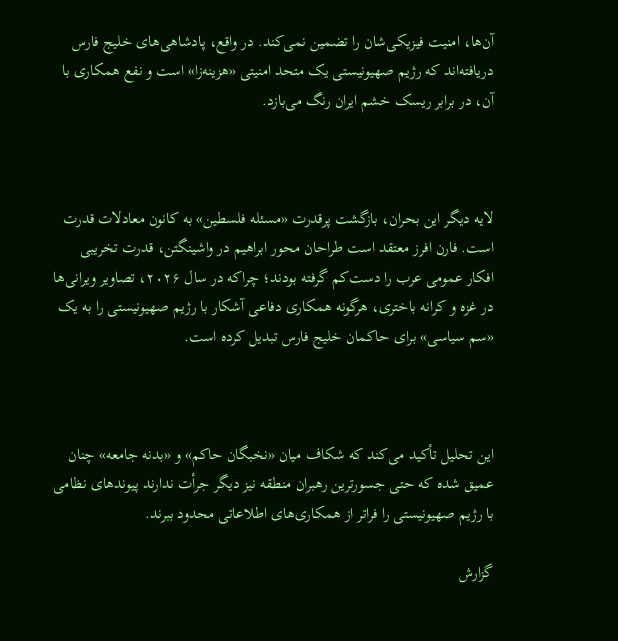آن‌ها، امنیت فیزیکی‌شان را تضمین نمی‌کند. در واقع، پادشاهی‌های خلیج فارس دریافته‌اند که رژیم صهیونیستی یک متحد امنیتی «هزینه‌زا» است و نفع همکاری با آن، در برابر ریسک خشم ایران رنگ می‌بازد.



لایه دیگر این بحران، بازگشت پرقدرت «مسئله فلسطین» به کانون معادلات قدرت است. فارن افرز معتقد است طراحان محور ابراهیم در واشینگتن، قدرت تخریبی افکار عمومی عرب را دست‌کم گرفته بودند؛ چراکه در سال ۲۰۲۶، تصاویر ویرانی‌ها در غزه و کرانه باختری، هرگونه همکاری دفاعی آشکار با رژیم صهیونیستی را به یک «سم سیاسی» برای حاکمان خلیج فارس تبدیل کرده است.



این تحلیل تأکید می‌کند که شکاف میان «نخبگان حاکم» و «بدنه جامعه» چنان عمیق شده که حتی جسورترین رهبران منطقه نیز دیگر جرأت ندارند پیوندهای نظامی با رژیم صهیونیستی را فراتر از همکاری‌های اطلاعاتی محدود ببرند.

گزارش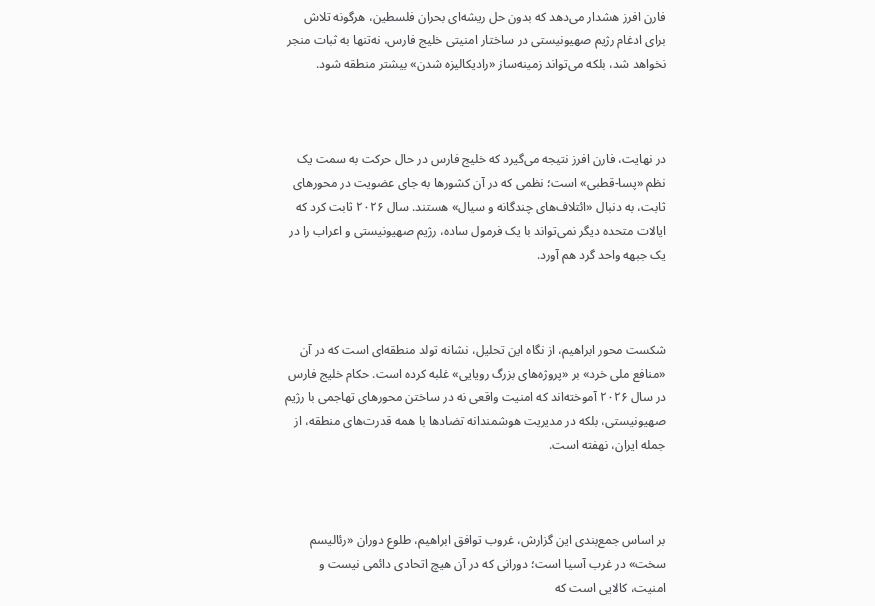فارن افرز هشدار می‌دهد که بدون حل ریشه‌ای بحران فلسطین، هرگونه تلاش برای ادغام رژیم صهیونیستی در ساختار امنیتی خلیج فارس، نه‌تنها به ثبات منجر نخواهد شد، بلکه می‌تواند زمینه‌ساز «رادیکالیزه شدن» بیشتر منطقه شود.



در نهایت، فارن افرز نتیجه می‌گیرد که خلیج فارس در حال حرکت به سمت یک نظم «پسا-قطبی» است؛ نظمی که در آن کشورها به جای عضویت در محورهای ثابت، به دنبال «ائتلاف‌های چندگانه و سیال» هستند. سال ۲۰۲۶ ثابت کرد که ایالات متحده دیگر نمی‌تواند با یک فرمول ساده، رژیم صهیونیستی و اعراب را در یک جبهه واحد گرد هم آورد.



شکست محور ابراهیم، از نگاه این تحلیل، نشانه تولد منطقه‌ای است که در آن «منافع ملی خرد» بر «پروژه‌های بزرگ رویایی» غلبه کرده است. حکام خلیج فارس در سال ۲۰۲۶ آموخته‌اند که امنیت واقعی نه در ساختن محورهای تهاجمی با رژیم صهیونیستی، بلکه در مدیریت هوشمندانه تضادها با همه قدرت‌های منطقه، از جمله ایران، نهفته است.



بر اساس جمع‌بندی این گزارش، غروب توافق ابراهیم، طلوع دوران «رئالیسم سخت» در غرب آسیا است؛ دورانی که در آن هیچ اتحادی دائمی نیست و امنیت، کالایی است که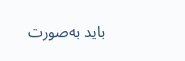باید به‌صورت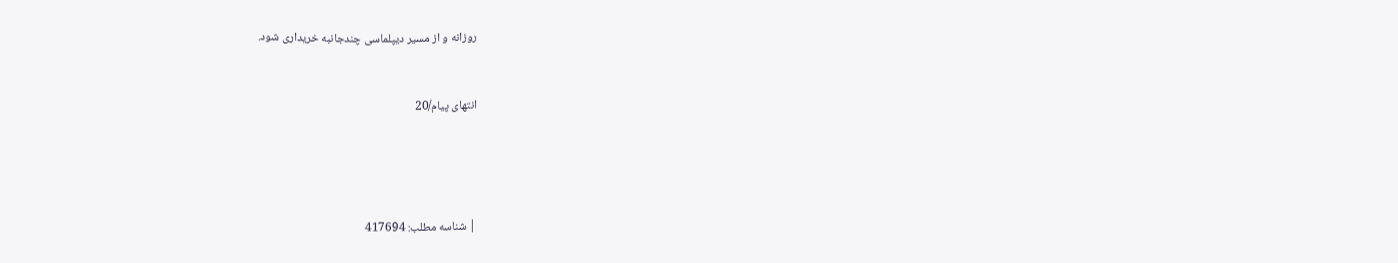روزانه و از مسیر دیپلماسی چندجانبه خریداری شود.



انتهای پیام/20






| شناسه مطلب: 417694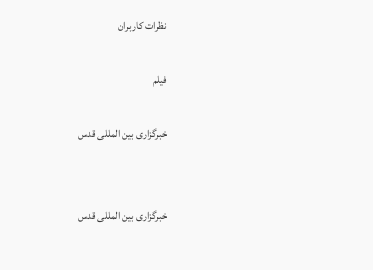نظرات کاربران

فیلم

خبرگزاری بین المللی قدس


خبرگزاری بین المللی قدس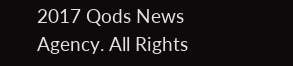2017 Qods News Agency. All Rights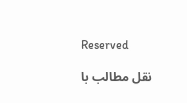Reserved

نقل مطالب با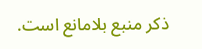ذکر منبع بلامانع است.